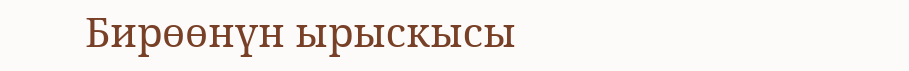Бирөөнүн ырыскысы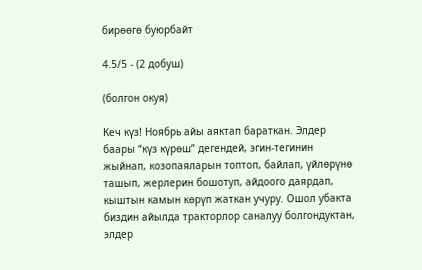бирөөгө буюрбайт

4.5/5 - (2 добуш)

(болгон окуя)

Кеч күз! Ноябрь айы аяктап бараткан. Элдер баары “күз күрөш” дегендей, эгин-тегинин жыйнап, козопаяларын топтоп, байлап, үйлөрүнө ташып, жерлерин бошотуп, айдоого даярдап, кыштын камын көрүп жаткан учуру. Ошол убакта биздин айылда тракторлор саналуу болгондуктан, элдер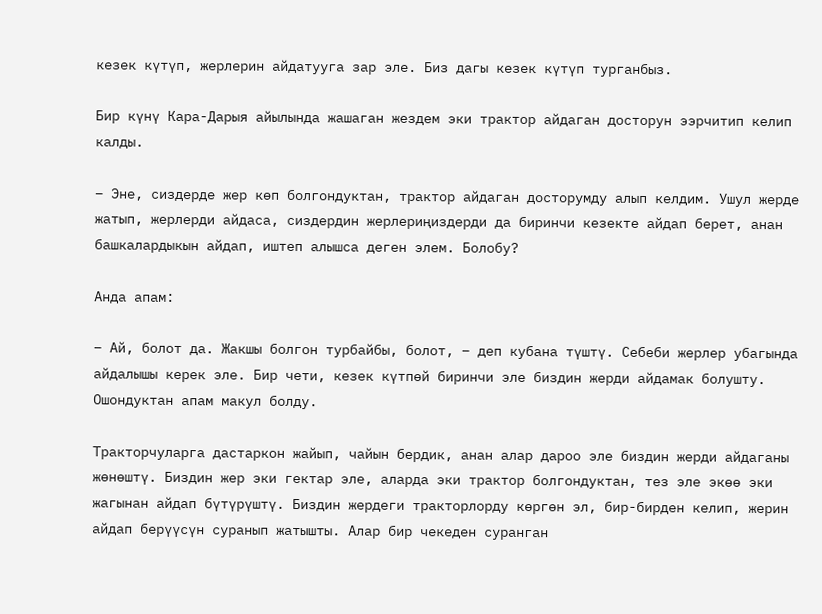кезек күтүп, жерлерин айдатууга зар эле. Биз дагы кезек күтүп турганбыз.

Бир күнү Кара-Дарыя айылында жашаган жездем эки трактор айдаган досторун ээрчитип келип калды.

– Эне, сиздерде жер көп болгондуктан, трактор айдаган досторумду алып келдим. Ушул жерде жатып, жерлерди айдаса, сиздердин жерлериңиздерди да биринчи кезекте айдап берет, анан башкалардыкын айдап, иштеп алышса деген элем. Болобу?

Анда апам:

– Ай, болот да. Жакшы болгон турбайбы, болот, – деп кубана түштү. Себеби жерлер убагында айдалышы керек эле. Бир чети, кезек күтпөй биринчи эле биздин жерди айдамак болушту. Ошондуктан апам макул болду.

Тракторчуларга дастаркон жайып, чайын бердик, анан алар дароо эле биздин жерди айдаганы жөнөштү. Биздин жер эки гектар эле, аларда эки трактор болгондуктан, тез эле экөө эки жагынан айдап бүтүрүштү. Биздин жердеги тракторлорду көргөн эл, бир-бирден келип, жерин айдап берүүсүн суранып жатышты. Алар бир чекеден суранган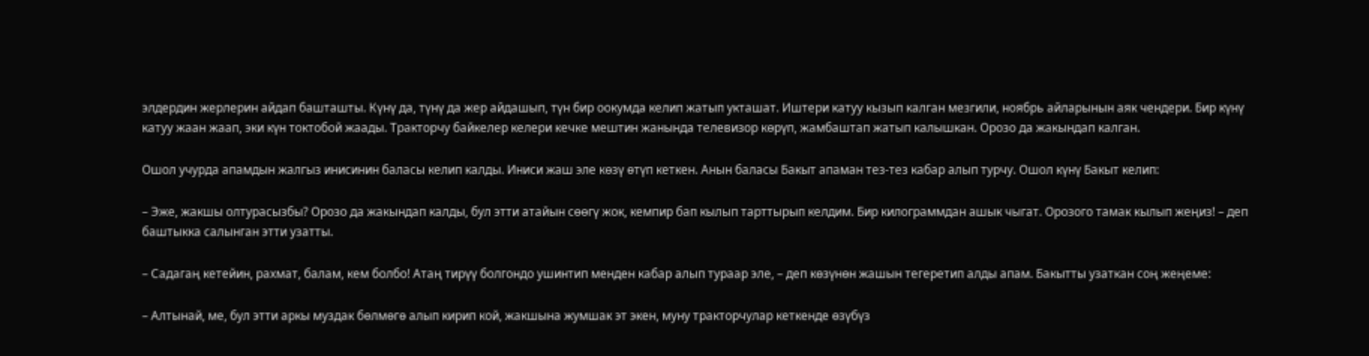элдердин жерлерин айдап башташты. Күнү да, түнү да жер айдашып, түн бир оокумда келип жатып укташат. Иштери катуу кызып калган мезгили, ноябрь айларынын аяк чендери. Бир күнү катуу жаан жаап, эки күн токтобой жаады. Тракторчу байкелер келери кечке мештин жанында телевизор көрүп, жамбаштап жатып калышкан. Орозо да жакындап калган.

Ошол учурда апамдын жалгыз инисинин баласы келип калды. Иниси жаш эле көзү өтүп кеткен. Анын баласы Бакыт апаман тез-тез кабар алып турчу. Ошол күнү Бакыт келип:

– Эже, жакшы олтурасызбы? Орозо да жакындап калды, бул этти атайын сөөгү жок, кемпир бап кылып тарттырып келдим. Бир килограммдан ашык чыгат. Орозого тамак кылып жеңиз! – деп баштыкка салынган этти узатты.

– Садагаң кетейин, рахмат, балам, кем болбо! Атаң тирүү болгондо ушинтип менден кабар алып тураар эле, – деп көзүнөн жашын тегеретип алды апам. Бакытты узаткан соң жеңеме:

– Алтынай, ме, бул этти аркы муздак бөлмөгө алып кирип кой, жакшына жумшак эт экен, муну тракторчулар кеткенде өзүбүз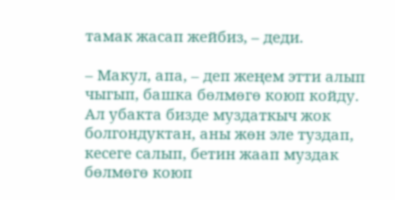тамак жасап жейбиз, – деди.

– Макул, апа, – деп жеңем этти алып чыгып, башка бөлмөгө коюп койду. Ал убакта бизде муздаткыч жок болгондуктан, аны жөн эле туздап, кесеге салып, бетин жаап муздак бөлмөгө коюп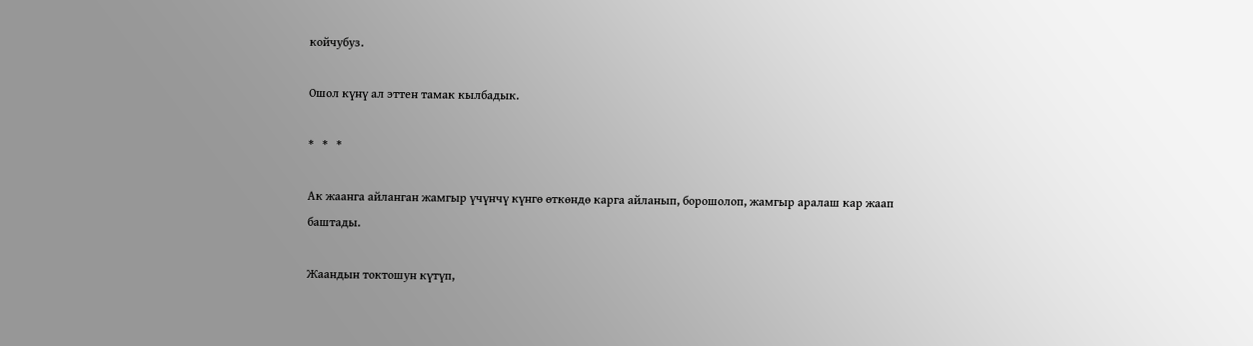койчубуз.

Ошол күнү ал эттен тамак кылбадык.

*   *   *

Ак жаанга айланган жамгыр үчүнчү күнгө өткөндө карга айланып, борошолоп, жамгыр аралаш кар жаап баштады.

Жаандын токтошун күтүп,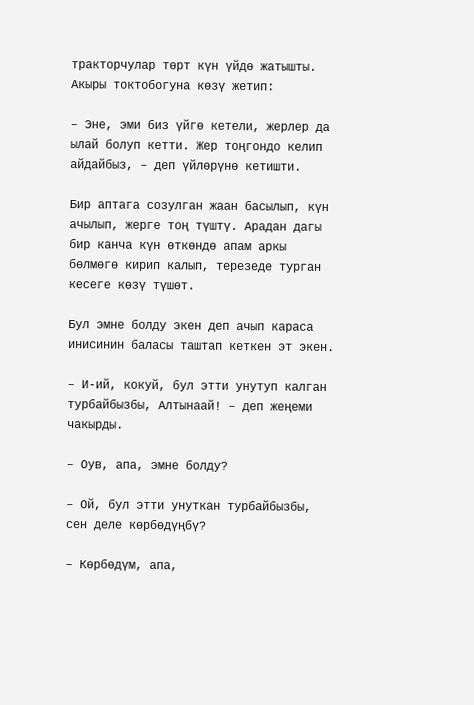тракторчулар төрт күн үйдө жатышты. Акыры токтобогуна көзү жетип:

– Эне, эми биз үйгө кетели, жерлер да ылай болуп кетти. Жер тоңгондо келип айдайбыз, – деп үйлөрүнө кетишти.

Бир аптага созулган жаан басылып, күн ачылып, жерге тоң түштү. Арадан дагы бир канча күн өткөндө апам аркы бөлмөгө кирип калып, терезеде турган кесеге көзү түшөт.

Бул эмне болду экен деп ачып караса инисинин баласы таштап кеткен эт экен.

– И-ий, кокуй, бул этти унутуп калган турбайбызбы, Алтынаай! – деп жеңеми чакырды.

– Оув, апа, эмне болду?

– Ой, бул этти унуткан турбайбызбы, сен деле көрбөдүңбү?

– Көрбөдүм, апа,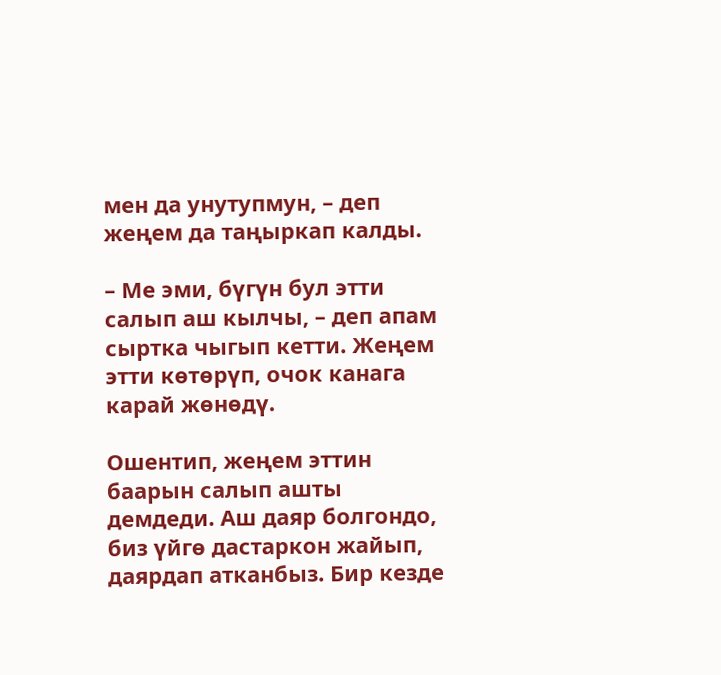мен да унутупмун, – деп жеңем да таңыркап калды.

– Ме эми, бүгүн бул этти салып аш кылчы, – деп апам сыртка чыгып кетти. Жеңем этти көтөрүп, очок канага карай жөнөдү.

Ошентип, жеңем эттин баарын салып ашты демдеди. Аш даяр болгондо, биз үйгө дастаркон жайып, даярдап атканбыз. Бир кезде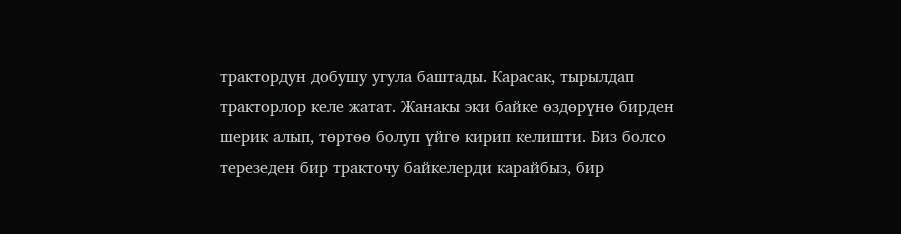трактордун добушу угула баштады. Карасак, тырылдап тракторлор келе жатат. Жанакы эки байке өздөрүнө бирден шерик алып, төртөө болуп үйгө кирип келишти. Биз болсо терезеден бир тракточу байкелерди карайбыз, бир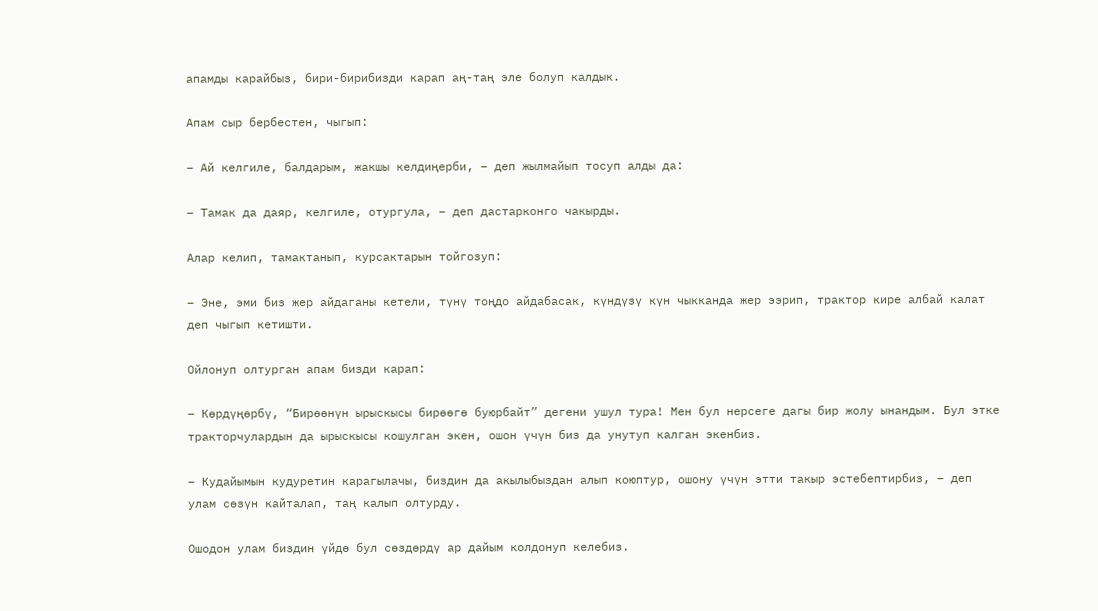апамды карайбыз, бири-бирибизди карап аң-таң эле болуп калдык.

Апам сыр бербестен, чыгып:

– Ай келгиле, балдарым, жакшы келдиңерби, – деп жылмайып тосуп алды да:

– Тамак да даяр, келгиле, отургула, – деп дастарконго чакырды.

Алар келип, тамактанып, курсактарын тойгозуп:

– Эне, эми биз жер айдаганы кетели, түнү тоңдо айдабасак, күндүзү күн чыкканда жер ээрип, трактор кире албай калат деп чыгып кетишти.

Ойлонуп олтурган апам бизди карап:

– Көрдүңөрбү, “Бирөөнүн ырыскысы бирөөгө буюрбайт” дегени ушул тура! Мен бул нерсеге дагы бир жолу ынандым. Бул этке тракторчулардын да ырыскысы кошулган экен, ошон үчүн биз да унутуп калган экенбиз.

– Кудайымын кудуретин карагылачы, биздин да акылыбыздан алып коюптур, ошону үчүн этти такыр эстебептирбиз, – деп улам сөзүн кайталап, таң калып олтурду.

Ошодон улам биздин үйдө бул сөздөрдү ар дайым колдонуп келебиз.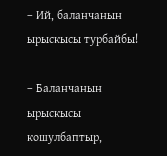– Ий, баланчанын ырыскысы турбайбы!

– Баланчанын ырыскысы кошулбаптыр,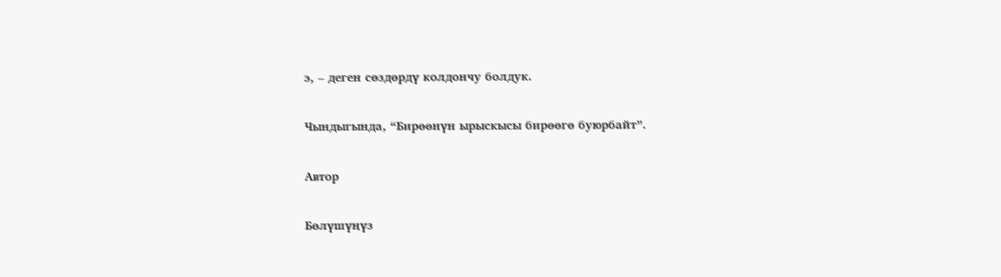э, – деген сөздөрдү колдончу болдук.

Чындыгында, “Бирөөнүн ырыскысы бирөөгө буюрбайт”.

Автор

Бөлүшүңүз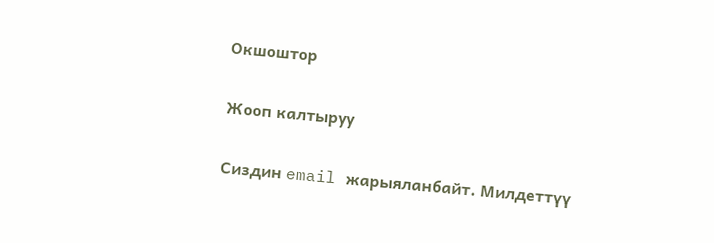Окшоштор

Жооп калтыруу

Сиздин email жарыяланбайт. Милдеттүү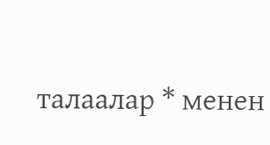талаалар * менен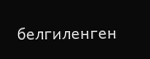белгиленген